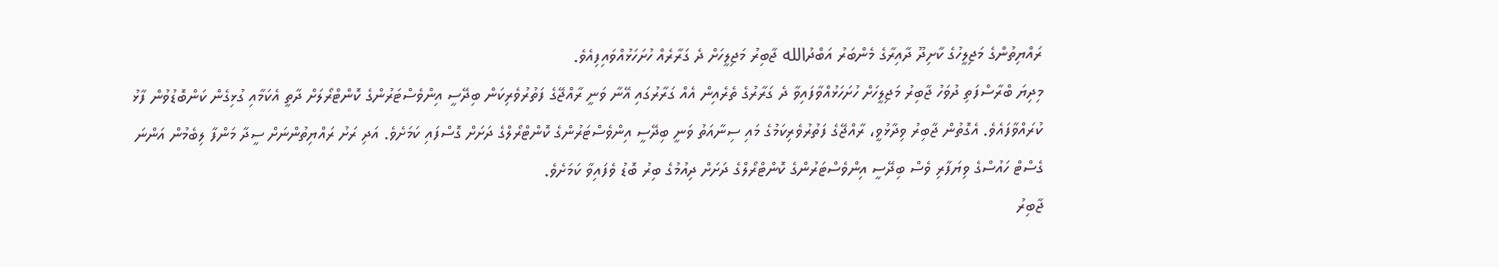ރައްޔިތުންގެ މަޖިލީހުގެ ކާށިދޫ ދާއިރާގެ މެންބަރު އަބްދުالله ޖާބިރު މަޖިލީހަށް ދެ ގަރާރެއް ހުށަހަޅުއްވައިފިއެވެ.
މިދިޔަ ބްރާސްފަތި ދުވަހު ޖާބިރު މަޖިލީހަށް ހުށަހަޅުއްވާފައިވާ ދެ ގަރާރުގެ ތެރެއިން އެއް ގަރާރުގައި އޭނާ ވަނީ ރާއްޖޭގެ ފަތުރުވެރިކަން ބިދޭސީ އިންވެސްޓަރުންގެ ކޮންޓްރޯލަށް ދާތީ އެކަމާއި ގުޅިގެން ކަންބޮޑުވުން ފާޅު ކުރައްވާފައެވެ. އެގޮތުން ޖާބިރު ވިދާޅުވީ، ރާއްޖޭގެ ފަތުރުވެރިކަމުގެ މައި ސިނާއަތު ވަނީ ބިދޭސީ އިންވެސްޓަރުންގެ ކޮންޓްރޯލްގެ ދަށަށް ގޮސްފައި ކަމަށެވެ. އަދި ރަށު ރައްޔިތުންނަށް ސީދާ މަންފާ ލިބެމުން އަންނަ ގެސްޓް ހައުސްގެ ވިޔަފާރި ވެސް ބިދޭސީ އިންވެސްޓަރުންގެ ކޮންޓްރޯލްގެ ދަށަށް ދިއުމުގެ ބިރު ބޮޑު ވެފައިވާ ކަމަށެވެ.
ޖާބިރު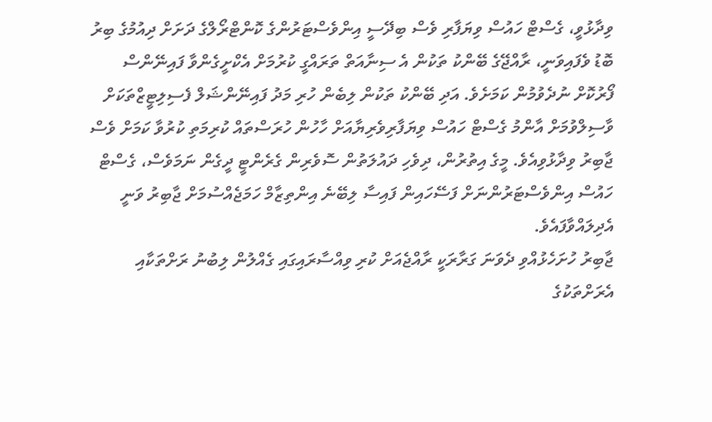ވިދާޅުވީ، ގެސްޓް ހައުސް ވިޔަފާރި ވެސް ބިދޭސީ އިންވެސްޓަރުންގެ ކޮންޓްރޯލްގެ ދަށަށް ދިއުމުގެ ބިރު ބޮޑު ވެފައިވަނީ، ރާއްޖޭގެ ބޭންކު ތަކުން އެ ސިނާއަތް ތަރައްގީ ކުރުމަށް އެކްށީގެންވާ ފައިނޭންސް ފޯރުކޮށް ނުދެވުމުން ކަމަށެވެ. އަދި ބޭންކު ތަކުން ލިބެން ހުރި މަދު ފައިނޭންޝަލް ފެސިލިޓީޒްތަކަށް ވާސިލްވުމަށް އާންމު ގެސްޓް ހައުސް ވިޔަފާރިވެރިޔާއަށް ހާހުން ހުރަސްތައް ކުރިމަތި ކުރުވާ ކަމަށް ވެސް ޖާބިރު ވިދާޅުވިއެވެ. މީގެ އިތުރުން، ދިވެހި ދައުލަތުން ސޮވެރިން ގެރެންޓީ ދީގެން ނަމަވެސް، ގެސްޓް ހައުސް އިންވެސްޓަރުންނަށް ފަސޭހައިން ފައިސާ ލިބޭނެ އިންތިޒާމް ހަމަޖެއްސުމަށް ޖާބިރު ވަނީ އެދިލައްވާފައެވެ.
ޖާބިރު ހުށަހެޅުއްވި ދެވަނަ ގަރާރަކީ ރާއްޖެއަށް ކުރި ވިއްސާރައިގައި ގެއްލުން ލިބުނު ރަށްތަކާއި އެރަށްތަކުގެ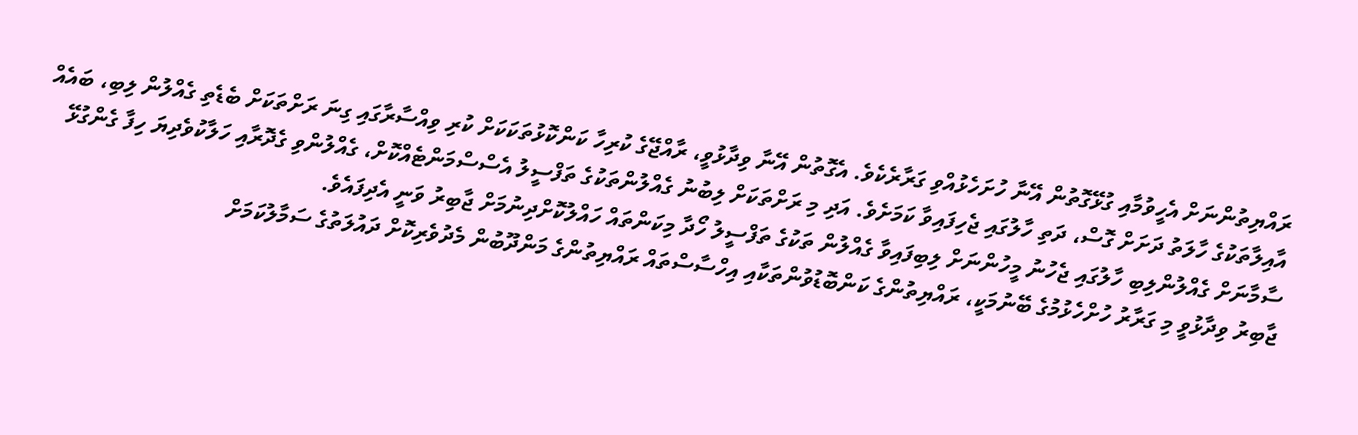ރައްޔިތުންނަށް އެހީވުމާއި ގުޅޭގޮތުން އޭނާ ހުށަހެޅުއްވި ގަރާރެކެވެ. އެގޮތުން އޭނާ ވިދާޅުވީ، ރާއްޖޭގެ ކުރިހާ ކަންކޮޅުތަކަކަށް ކުރި ވިއްސާރާގައި ގިނަ ރަށްތަކަށް ބެޑެތި ގެއްލުން ލިބި، ބައެއް އާއިލާތަކުގެ ހާލަތު ދަށަށް ގޮސް، ދަތި ހާލުގައި ޖެހިފައިވާ ކަމަށެވެ. އަދި މި ރަށްތަކަށް ލިބުނު ގެއްލުންތަކުގެ ތަފްސީލު އެސްސްމަންޓެއްކޮށް، ގެއްލުންވި ގެދޮރާއި ހަލާކުވެދިޔަ ހިފާ ގެންގުޅޭ ސާމާނަށް ގެއްލުންލިބި ހާލުގައި ޖެހުނު މީހުންނަށް ލިބިފައިވާ ގެއްލުން ތަކުގެ ތަފްސީލު ހޯދާ މިކަންތައް ހައްލުކޮށްދިނުމަށް ޖާބިރު ވަނީ އެދިފައެވެ.
ޖާބިރު ވިދާޅުވީ މި ގަރާރު ހުށްހެޅުމުގެ ބޭނުމަކީ، ރައްޔިތުންގެ ކަންބޮޑުވުންތަކާއި އިހްސާސްތައް ރައްޔިތުންގެ މަންދޫބުން މެދުވެރިކޮށް ދައުލަތުގެ ސަމާލުކަމަށް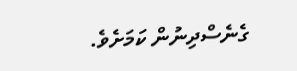ގެނެސްދިނުން ކަމަށެވެ.